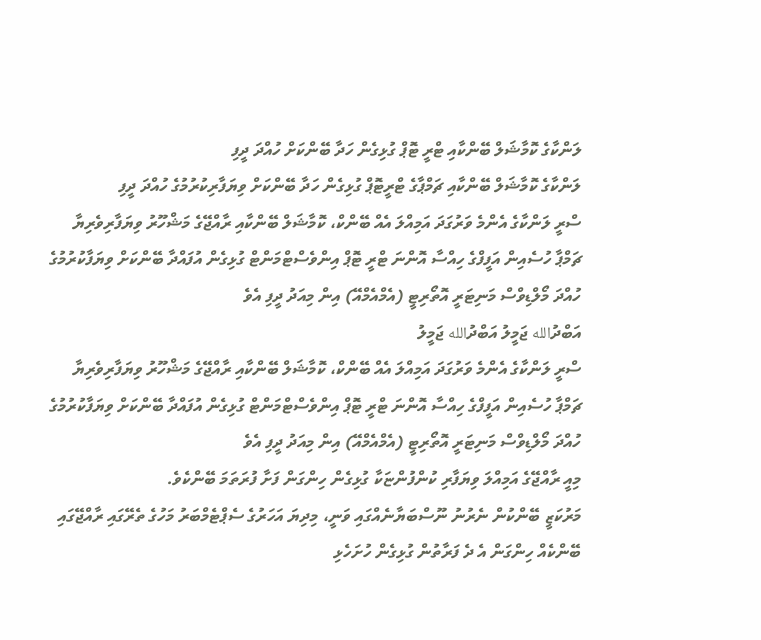ލަންކާގެ ކޮމާޝަލް ބޭންކާއި ޓްރީ ޓޮޕް ގުޅިގެން ހަދާ ބޭންކަށް ހުއްދަ ދީފި
ލަންކާގެ ކޮމާޝަލް ބޭންކާއި ޗަމްޕާގެ ޓްރީޓޮޕް ގުޅިގެން ހަދާ ބޭންކަށް ވިޔަފާރިކުރުމުގެ ހުއްދަ ދީފި
ސްރީ ލަންކާގެ އެންމެ ވަރުގަދަ އަމިއްލަ އެއް ބޭންކް، ކޮމާޝަލް ބޭންކާއި ރާއްޖޭގެ މަޝްހޫރު ވިޔަފާރިވެރިޔާ ޗަމްޕާ ހުސެއިން އަފީފްގެ ހިއްސާ އޮންނަ ޓްރީ ޓޮޕް އިންވެސްޓްމަންޓް ގުޅިގެން އުފައްދާ ބޭންކަށް ވިޔަފާކުރުމުގެ ހުއްދަ މޯލްޑިވްސް މަނިޓަރީ އޮތޯރިޓީ (އެމްއެމްއޭ) އިން މިއަދު ދީފި އެވެ
އަބްދުالله ޖަމީލު އަބްދުالله ޖަމީލު
ސްރީ ލަންކާގެ އެންމެ ވަރުގަދަ އަމިއްލަ އެއް ބޭންކް، ކޮމާޝަލް ބޭންކާއި ރާއްޖޭގެ މަޝްހޫރު ވިޔަފާރިވެރިޔާ ޗަމްޕާ ހުސެއިން އަފީފްގެ ހިއްސާ އޮންނަ ޓްރީ ޓޮޕް އިންވެސްޓްމަންޓް ގުޅިގެން އުފައްދާ ބޭންކަށް ވިޔަފާކުރުމުގެ ހުއްދަ މޯލްޑިވްސް މަނިޓަރީ އޮތޯރިޓީ (އެމްއެމްއޭ) އިން މިއަދު ދީފި އެވެ
މިއީ ރާއްޖޭގެ އަމިއްލަ ވިޔަފާރި ކުންފުންޏަކާ ގުޅިގެން ހިންގަން ފަށާ ފުރަތަމަ ބޭންކެވެ.
މަރުކަޒީ ބޭންކުން ނެރުނު ނޫސްބަޔާނެއްގައި ވަނީ، މިދިޔަ އަހަރުގެ ސެޕްޓެމްބަރު މަހުގެ ތެރޭގައި ރާއްޖޭގައި ބޭންކެއް ހިންގަން އެ ދެ ފަރާތުން ގުޅިގެން ހުށަހެޅި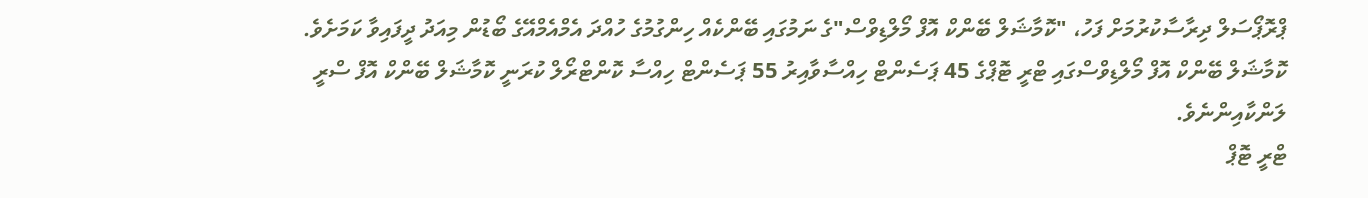ޕްރޮޕޯސަލް ދިރާސާކުރުމަށް ފަހު، "ކޮމާޝަލް ބޭންކް އޮފް މޯލްޑިވްސް"ގެ ނަމުގައި ބޭންކެއް ހިންގުމުގެ ހުއްދަ އެމްއެމްއޭގެ ބޯޑުން މިއަދު ދީފައިވާ ކަމަށެވެ.
ކޮމާޝަލް ބޭންކް އޮފް މޯލްޑިވްސްގައި ޓްރީ ޓޮޕްގެ 45 ޕަސެންޓް ހިއްސާވާއިރު 55 ޕަސެންޓް ހިއްސާ ކޮންޓްރޯލް ކުރަނީ ކޮމާޝަލް ބޭންކް އޮފް ސްރީ ލަންކާއިންނެވެ.
ޓްރީ ޓޮޕް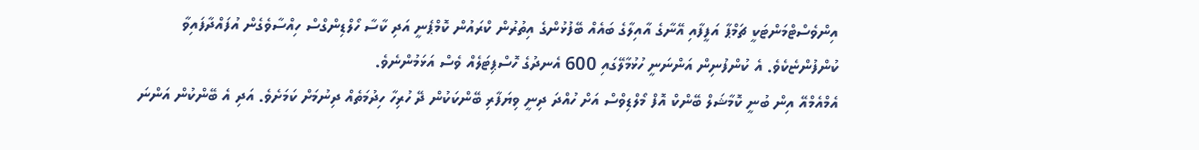އިންވެސްޓްމަންޓަކީ ޗަމްޕާ އަފީފާއި އޭނާގެ އާއިލާގެ ބައެއް ބޭފުޅުންގެ އިތުރުން ކްރައުން ކޮމްޕެނީ އަދި ކާސާ ހޯލްޑިންގްސް ހިއްސާވެގެން އުފައްދާފައިވާ ކުންފުންޏެކެވެ. އެ ކުންފުނިން އަންނަނީ ހުޅުމާލޭގައި 600 އެނދުގެ ހޮސްޕިޓަލެއް ވެސް އަޅަމުންނެވެ.
އެމްއެމްއޭ އިން ބުނީ ކޮމާޝަލް ބޭންކް އޮފް މޯލްޑިވްސް އަށް ހުއްދަ ދިނީ ވިޔަފާރި ބޭންކަކުން ދޭ ހުރިހާ ހިދުމަތެއް ދިނުމަށް ކަމަށެވެ. އަދި އެ ބޭންކުން އަންނަ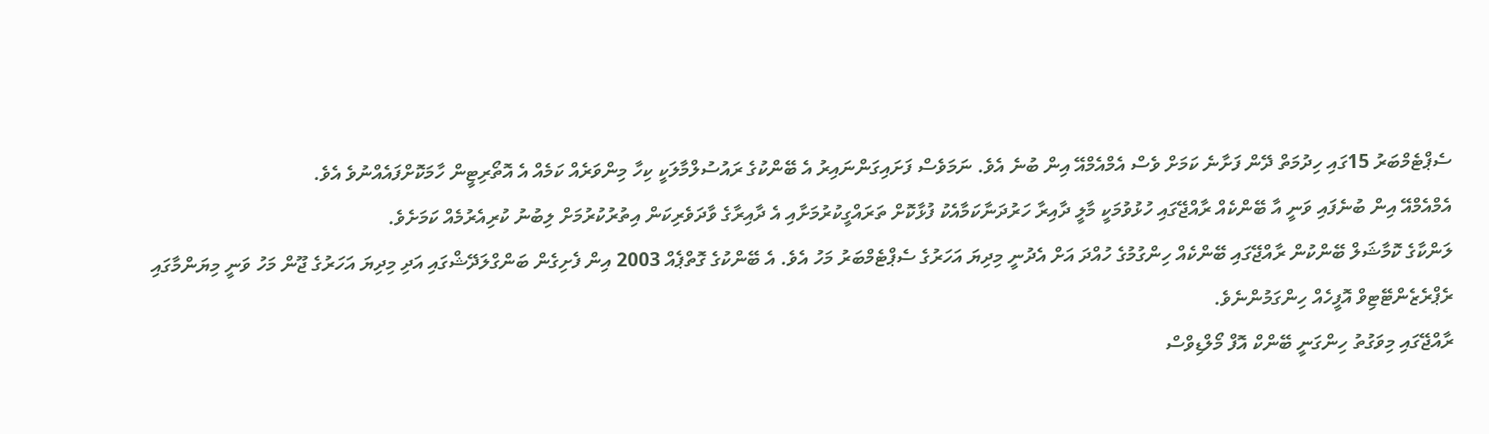ސެޕްޓެމްބަރު 15ގައި ހިދުމަތް ދޭން ފަށާނެ ކަމަށް ވެސް އެމްއެމްއޭ އިން ބުނެ އެވެ. ނަމަވެސް ފަށައިގަންނައިރު އެ ބޭންކުގެ ރައުސުލްމާލަކީ ކިހާ މިންވަރެއް ކަމެއް އެ އޮތޯރިޓީން ހާމަކޮށްފައެއްނުވެ އެވެ.
އެމްއެމްއޭ އިން ބުނެފައި ވަނީ އާ ބޭންކެއް ރާއްޖޭގައި ހުޅުވުމަކީ މާލީ ދާއިރާ ހަރުދަނާކަމާއެކު ފުޅާކޮށް ތަރައްގީކުރުމަށާއި އެ ދާއިރާގެ ވާދަވެރިކަން އިތުރުކުރުމަށް ލިބުނު ކުރިއެރުމެއް ކަމަށެވެ.
ލަންކާގެ ކޮމާޝަލް ބޭންކުން ރާއްޖޭގައި ބޭންކެއް ހިންގުމުގެ ހުއްދަ އަށް އެދުނީ މިދިޔަ އަހަރުގެ ސެޕްޓެމްބަރު މަހު އެވެ. އެ ބޭންކުގެ ގޮތްޕެއް 2003 އިން ފެށިގެން ބަންގްލަދޭޝްގައި އަދި މިދިޔަ އަހަރުގެ ޖޫން މަހު ވަނީ މިޔަންމާގައި ރެޕްރެޒެންޓޭޓިވް އޮފީހެއް ހިންގަމުންނެވެ.
ރާއްޖޭގައި މިވަގުތު ހިންގަނީ ބޭންކް އޮފް މޯލްޑިވްސް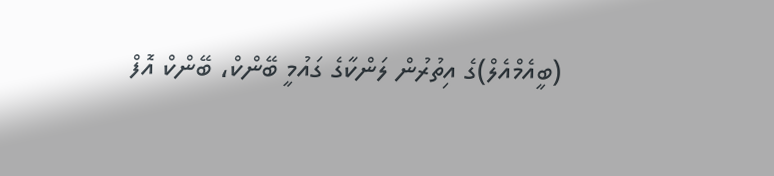(ބީއެމްއެލް)ގެ އިތުރުން ލަންކާގެ ގައުމީ ބޭންކް، ބޭންކް އޮފް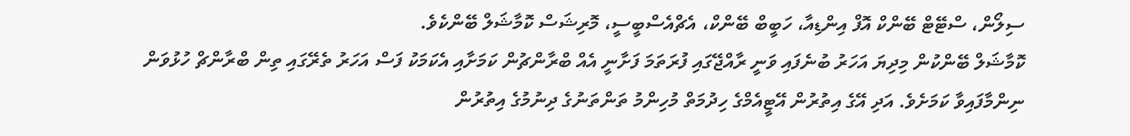ސިލޯން، ސްޓޭޓް ބޭންކް އޮފް އިންޑިއާ، ހަބީބް ބޭންކް، އެޗްއެސްބީސީ، މޮރިޝަސް ކޮމާޝަލް ބޭންކެވެ.
ކޮމާޝަލް ބޭންކުން މިދިޔަ އަހަރު ބުނެފައި ވަނީ ރާއްޖޭގައި ފުރަތަމަ ފަށާނީ އެއް ބްރާންޗުން ކަމަށާއި އެކަމަކު ފަސް އަހަރު ތެރޭގައި ތިން ބްރާންޗް ހުޅުވަން ނިންމާފައިވާ ކަމަށެވެ. އަދި އޭގެ އިތުރުން އޭޓީއެމްގެ ހިދުމަތް މުހިންމު ތަންތަނުގެ ދިނުމުގެ އިތުރުން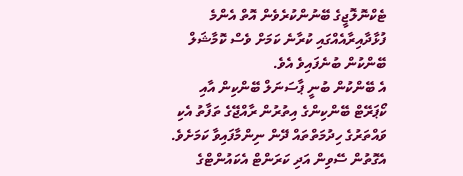ޓެކްނޮލޮޖީގެ ބޭނުންކުރެވެން އޮތް އެންމެ ފުޅާދާއިރާއެއްގައި ކުރާނެ ކަމަށް ވެސް ކޮމާޝަލް ބޭންކުން ބުނެފައިވެ އެވެ.
އެ ބޭންކުން ބުނީ ޕާސަނަލް ބޭންކިން އާއި ކޯޕަރޭޓް ބޭންކިންގެ އިތުރުން ރާއްޖޭގެ ތަފާތު އެކި ވައްތަރުގެ ހިދުމަތްތައް ދޭން ނިންމާފައިވާ ކަމަށެވެ. އެގޮތުން ސޭވިން އަދި ކަރަންޓް އެކައުންޓްގެ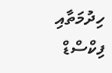ހިދުމަތާއި ފިކްސްޑް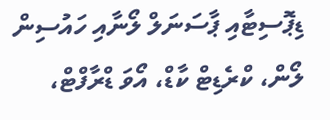ޑިޕޮސިޓާއި ޕާސަނަލް ލޯނާއި ހައުސިން ލޯން، ކްރެޑިޓް ކާޑް، އޯވަ ޑްރާފްޓް،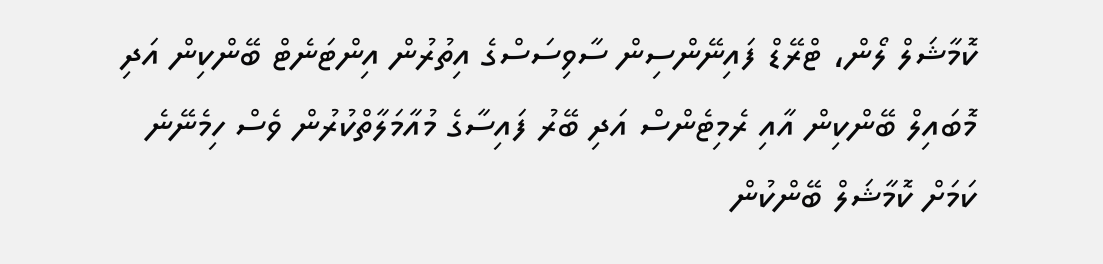ކޮމާޝަލް ލޯން، ޓްރޭޑް ފައިނޭންސިން ސާވިސަސްގެ އިތުރުން އިންޓަނެޓް ބޭންކިން އަދި މޮބައިލް ބޭންކިން އާއި ރެމިޓެންސް އަދި ބޭރު ފައިސާގެ މުއާމަލާތްކުރުން ވެސް ހިމެނޭނެ ކަމަށް ކޮމާޝަލް ބޭންކުން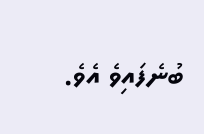ބުނެފައިވެ އެވެ.